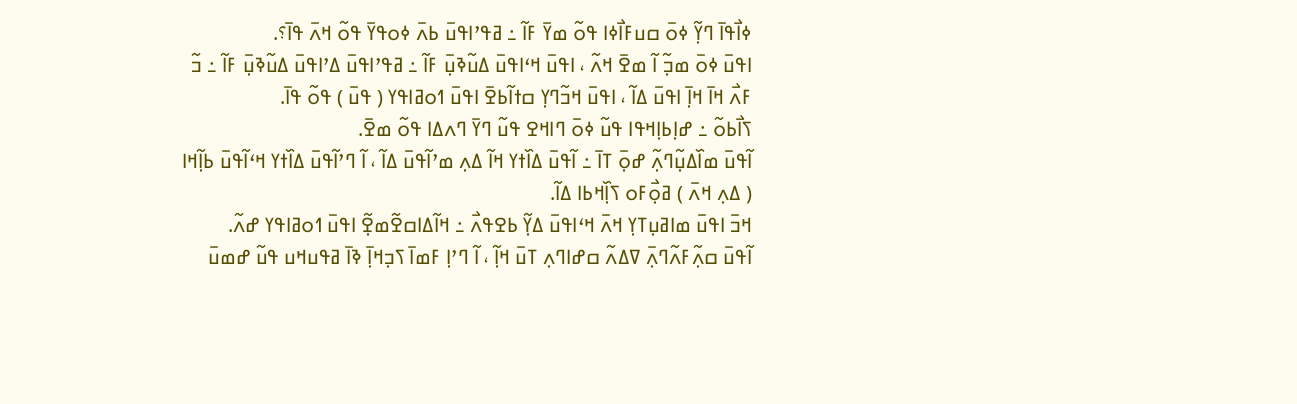ߦߊ߯ߟߊ߫ ߣߌ߲߬ ߦߋ߫ ߛߎߓߊ߯ߦߊ ߟߋ߬ ߘߌ߫ ߓߊ߬ ߸ ߥߟߴߊߟߎ߫ ߕߍ߫ ߦߋߟߌ߫ ߟߋ߬ ߞߍ߫ ߟߊ߫؟.
ߊߟߎ߫ ߦߋ߫ ߘߏ߲߬ ߊ߬ ߘߐ߫ ߞߍ߬ ، ߊߟߎ߫ ߞߵߊߟߎ߫ ߡߎ߬ߢߎ߲߫ ߓߊ߬ ߸ ߥߟߴߊߟߎ߫ ߡߴߊߟߎ߫ ߡߎ߬ߢߎ߲߫ ߓߊ߬ ߸ ߏ߬ ߓߍ߯ ߞߊ߫ ߞߊ߲߫ ߊߟߎ߫ ߡߊ߬ ، ߊߟߎ߫ ߞߏ߬ߣߌ߲ ߛߙߊ߬ߕߐ߫ ߊߟߎ߫ ߗߋߥߊߟߌ ( ߟߎ߫ ) ߟߋ߬ ߟߊ߫.
ߖߊ߯ߕߋ߬ ߸ ߝߊ߲ߕߊ߲ߞߟߊ ߟߎ߬ ߦߋ߫ ߣߊߞߐ ߟߎ߬ ߣߌ߫ ߣߍߡߊ ߟߋ߬ ߘߐ߫.
ߊ߬ߟߎ߫ ߘߊ߰ߡߎ߲߬ߣߍ߲߬ ߝߋ߲߫ ߠߊ߫ ߸ ߊ߬ߟߎ߫ ߡߊ߰ߙߌ ߞߊ߬ ߡߍ߲ ߘߴߊ߬ߟߎ߫ ߡߊ߬ ، ߊ߬ ߣߴߊ߬ߟߎ߫ ߡߊ߰ߙߌ ߞߵߊ߬ߟߎ߫ ߕߊ߲߬ߞߊ ( ߡߍ߲ ߞߍ߫ ) ߥߋ߲߯ߓߋ ߖߊ߲߰ߞߕߊ ߡߊ߬.
ߞߏ߫ ߊߟߎ߫ ߘߊߥߎ߲ߠߌ߲ ߞߍ߫ ߞߵߊߟߎ߫ ߡߌ߲߬ ߕߐߟߍ߯ ߸ ߞߊ߬ߡߊߛߐ߬ߘߐ߲߬ ߊߟߎ߫ ߗߋߥߊߟߌ ߝߍ߬.
ߊ߬ߟߎ߫ ߛߍ߲߬ߓߍ߬ߣߍ߲߫ ߜߡߍ߬ ߛߝߊߣߍ߲ ߠߎ߫ ߞߊ߲߬ ، ߊ߬ ߣߴߊ߲ ߓߘߊ߫ ߖߏ߲ߞߊ߲߫ ߢߊ߫ ߥߟߎߞߎ ߟߎ߬ ߝߘߎ߫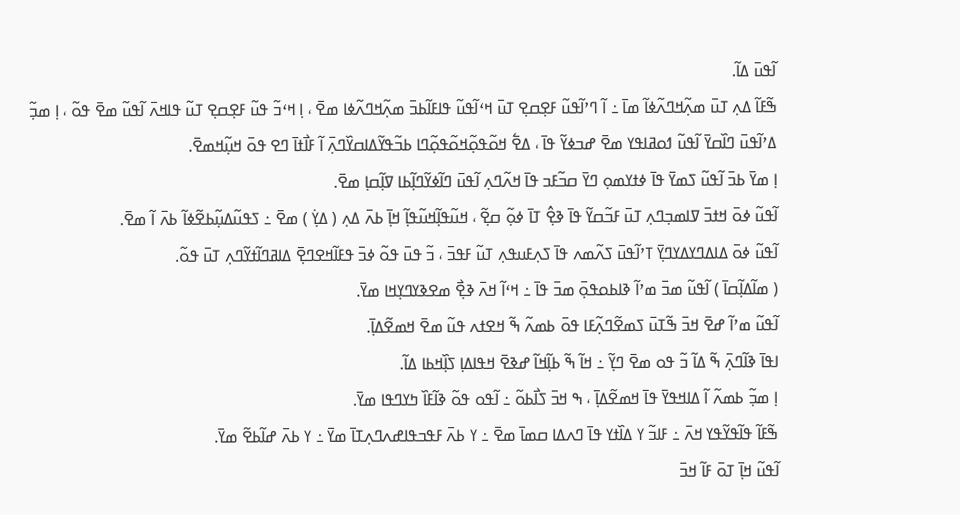ߊ߬ߟߎ߫ ߡߊ߬.
ߒ߬ߓߊ߬ ߡߍ߲ ߠߎ߫ ߘߍ߲߬ߞߣߍ߬ߦߊ߬ ߘߊ߫ ߸ ߊ߬ ߣߴߊ߬ߟߎ߬ ߓߐ߲ߛߐ߲ ߠߎ߫ ߞߵߊ߬ߟߎ߬ ߟߊߓߊ߬ߕߏ߫ ߘߍ߲߬ߞߣߍ߬ߦߊ ߘߐ߫ ، ߊ߲ ߞߵߏ߬ ߟߎ߬ ߓߐ߲ߛߐ߲ ߠߎ߬ ߟߊߞߍ߫ ߊ߬ߟߎ߬ ߘߐ߫ ߟߋ߬ ، ߊ߲ ߘߏ߲߬ ߡߴߊ߬ߟߎ߫ ߣߊ߰ߛߌ߫ ߊ߬ߟߎ߬ ߗߋߥߊߟߌ ߘߐ߫ ߝߏߦߌ߬ ߟߊ߫ ، ߡߐ߱ ߞߋ߬ߟߋ߲߬ߞߋ߬ߟߋ߲߬ߣߊ ߕߏ߬ߟߌ߬ߡߊߛߌ߰ߣߍ߲߫ ߊ߬ ߓߊ߯ߙߊ߫ ߣߐ ߟߋ߫ ߞߎ߲߬ߞߘߐ߫.
ߊ߲ ߘߌ߫ ߕߏ߫ ߊ߬ߟߎ߬ ߖߘߌ߫ ߟߊ߫ ߦߙߌߘߋ߲ ߣߌ߫ ߛߏ߬ߓߏ ߟߊ߫ ߞߍ߬ߣߍ߲ ߊ߬ߟߎ߫ ߣߊ߬ߦߌ߬ߣߊ߲߬ߕߊ ߜߊ߲߬ߛߊ߲ ߘߐ߫.
ߊ߬ߟߎ߬ ߦߋ߫ ߞߙߏ߫ ߜߊߘߏ߲ߣߍ߲ ߠߎ߫ ߓߏ߬ߛߌ߬ ߟߊ߫ ߢߐ߲߮ ߠߊ߫ ߦߋ߲߬ ߛߐ߲߬ ، ߞߎ߬ߟߊ߲߬ߞߎ߬ߟߊ߲߬ ߞߊ߲߫ ߕߍ߫ ߡߍ߲ ( ߡߌ߲߭ ) ߘߐ߫ ߸ ߖߟߎ߬ߡߎ߲߬ߕߐ߬ߦߊ߬ ߕߍ߫ ߊ߬ ߘߐ߫.
ߊ߬ߟߎ߬ ߦߋ߫ ߡߊߡߣߌߡߌߣߌ߲߫ ߠߴߊ߬ߟߎ߫ ߖߍ߬ߘߍ ߟߊ߫ ߖߍ߲ߓߎߟߍ߲ ߠߎ߬ ߓߟߏ߫ ، ߏ߬ ߟߎ߫ ߟߋ߬ ߦߏ߫ ߟߓߊ߬ߞߐߣߐ߲߫ ߡߊߥߣߊ߬ߙߌ߬ߣߍ߲ ߠߎ߫ ߟߋ߬.
( ߘߊ߬ߡߊ߲߬ߛߊ߫ ) ߊ߬ߟߎ߬ ߘߏ߫ ߘߴߊ߬ ߢߊߕߋߟߋ߲߫ ߘߏ߫ ߟߊ߫ ߸ ߞߵߊ߬ ߞߍ߫ ߢߐ߲߯ ߘߐߢߌߣߌ߲ߞߊ ߘߌ߫.
ߊ߬ߟߎ߬ ߘߴߊ߬ ߝߐ߫ ߞߏ߫ ߒ߬ߠߎ߫ ߖߘߐ߬ߣߍ߲߬ߓߊ ߟߋ߫ ߕߘߍ߬ ߒ߬ ߞߐߙߍ ߟߎ߬ ߘߐ߫ ߞߘߐ߬ߡߊ߲߫.
ߊߟߊ߫ ߢߊ߬ߣߍ߲߫ ߒ߬ ߡߊ߬ ߏ߬ ߟߋ ߘߐ߫ ߣߌ߲߬ ߸ ߞߊ߬ ߒ߬ ߕߊ߲߬ߞߊ߬ ߝߢߐ߫ ߞߟߊߡߊ߲ ߖߊ߲߰ߞߕߊ ߡߊ߬.
ߊ߲ ߘߏ߲߬ ߕߘߍ߬ ߊ߬ ߡߊߞߟߌ߫ ߟߊ߫ ߞߘߐ߬ߡߊ߲߫ ، ߒ ߞߏ߫ ߖߊ߯ߕߋ߬ ߸ ߊ߬ߟߋ ߟߋ߬ ߢߊ߬ߓߊ߰ ߤߌߣߟߊ ߘߌ߫.
ߒ߬ߓߊ߬ ߟߊ߬ߟߌ߬ߟߌ ߞߍ߫ ߸ ߓߊߏ߬ ߌ ߡߊ߰ߙߌ ߟߊ߫ ߣߍߡߊ ߛߘߊ߫ ߘߐ߫ ߸ ߌ ߕߍ߫ ߓߟߏߟߊߝߍߣߍ߲ߠߊ߫ ߘߌ߫ ߸ ߌ ߕߍ߫ ߝߊ߬ߕߐ߬ ߘߌ߫.
ߊ߬ߟߎ߬ ߞߊ߲߫ ߠߋ߫ ߓߊ߬ ߞߏ߫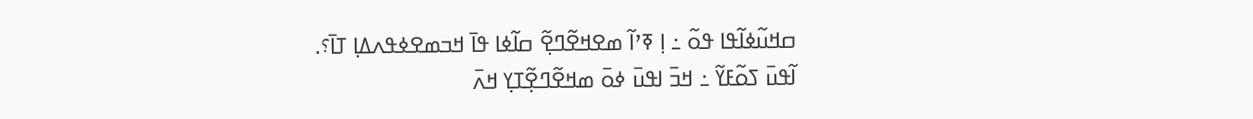ߛߞߎ߬ߦߊ߬ߟߊ ߟߋ߬ ߸ ߊ߲ ߧߴߊ߬ ߘߐߞߐ߬ߣߐ߲߬ ߛߊ߬ߦߊ ߟߊ߫ ߞߏߘߐߦߟߍߡߊ߲ ߠߊ߫؟.
ߊ߬ߟߎ߫ ߖߋ߬ߓߌ߬ ߸ ߞߏ߫ ߊߟߎ߫ ߦߋ߫ ߘߞߐ߬ߣߐ߲߬ߠߌ߲ ߞߍ߫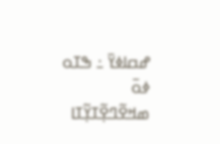ߝߛߊߦߌ߫ ߸ ߒߠߋ ߦߋ߫ ߘߞߐ߬ߣߐ߲߬ߠߌ߲߬ߠߊ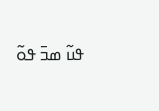ߟߎ߬ ߘߏ߫ ߟߋ߬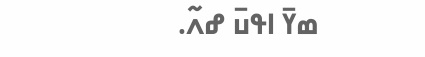ߘߌ߫ ߊߟߎ߫ ߝߍ߬.